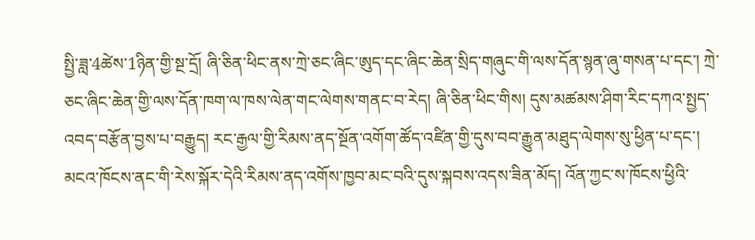སྤྱི་ཟླ་4ཚེས་1ཉིན་གྱི་སྔ་དྲོ། ཞི་ཅིན་ཕིང་ནས་ཀྲེ་ཅང་ཞིང་ཨུད་དང་ཞིང་ཆེན་སྲིད་གཞུང་གི་ལས་དོན་སྙན་ཞུ་གསན་པ་དང་། ཀྲེ་ཅང་ཞིང་ཆེན་གྱི་ལས་དོན་ཁག་ལ་ཁས་ལེན་གང་ལེགས་གནང་བ་རེད། ཞི་ཅིན་ཕིང་གིས། དུས་མཚམས་ཤིག་རིང་དཀའ་སྤྱད་འབད་བརྩོན་བྱས་པ་བརྒྱུད། རང་རྒྱལ་གྱི་རིམས་ནད་སྔོན་འགོག་ཚོད་འཛིན་གྱི་དུས་བབ་རྒྱུན་མཐུད་ལེགས་སུ་ཕྱིན་པ་དང་། མངའ་ཁོངས་ནང་གི་རེས་སྐོར་དེའི་རིམས་ནད་འགོས་ཁྱབ་མང་བའི་དུས་སྐབས་འདས་ཟིན་མོད། འོན་ཀྱང་ས་ཁོངས་ཕྱིའི་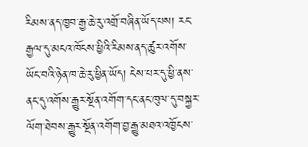རིམས་ནད་ཁྱབ་རྒྱ་ཆེ་རུ་འགྲོ་བཞིན་ཡོད་པས། རང་རྒྱལ་དུ་མངའ་ཁོངས་ཕྱིའི་རིམས་ནད་ཚུར་འགོས་ཡོང་བའི་ཉེན་ཁ་ཆེ་རུ་ཕྱིན་ཡོད། ངེས་པར་དུ་ཕྱི་ནས་ནང་དུ་འགོས་རྒྱུར་སྔོན་འགོག་དང་ནང་ཁུལ་དུ་བསྐྱར་ལོག་ཐེབས་རྒྱུར་སྔོན་འགོག་བྱ་རྒྱུ་མཐའ་འཁྱོངས་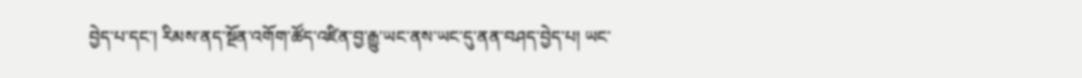བྱེད་པ་དང་། རིམས་ནད་སྔོན་འགོག་ཚོད་འཛིན་བྱ་རྒྱུ་ཡང་ནས་ཡང་དུ་ནན་བཤད་བྱེད་པ། ཡང་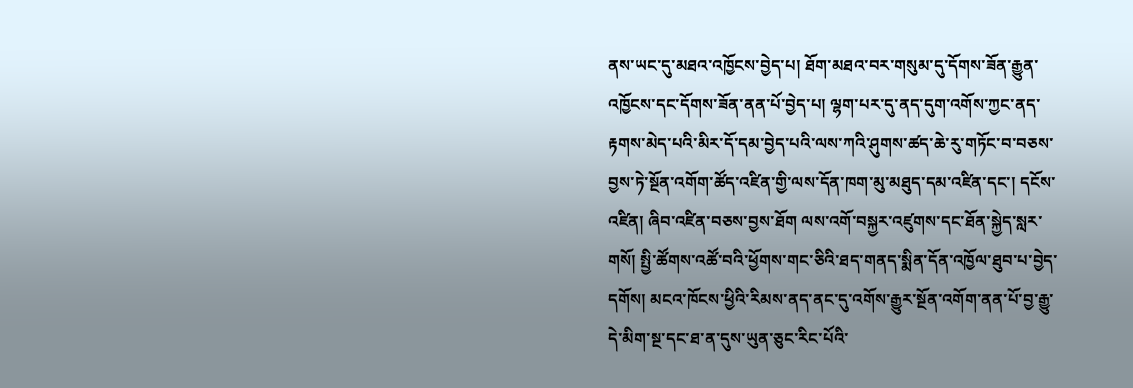ནས་ཡང་དུ་མཐའ་འཁྱོངས་བྱེད་པ། ཐོག་མཐའ་བར་གསུམ་དུ་དོགས་ཟོན་རྒྱུན་འཁྱོངས་དང་དོགས་ཟོན་ནན་པོ་བྱེད་པ། ལྷག་པར་དུ་ནད་དུག་འགོས་ཀྱང་ནད་རྟགས་མེད་པའི་མིར་དོ་དམ་བྱེད་པའི་ལས་ཀའི་ཤུགས་ཚད་ཆེ་རུ་གཏོང་བ་བཅས་བྱས་ཏེ་སྔོན་འགོག་ཚོད་འཛིན་གྱི་ལས་དོན་ཁག་མུ་མཐུད་དམ་འཛིན་དང་། དངོས་འཛིན། ཞིབ་འཛིན་བཅས་བྱས་ཐོག ལས་འགོ་བསྐྱར་འཛུགས་དང་ཐོན་སྐྱེད་སླར་གསོ། སྤྱི་ཚོགས་འཚོ་བའི་ཕྱོགས་གང་ཅིའི་ཐད་གནད་སྨིན་དོན་འཁྱོལ་ཐུབ་པ་བྱེད་དགོས། མངའ་ཁོངས་ཕྱིའི་རིམས་ནད་ནང་དུ་འགོས་རྒྱུར་སྔོན་འགོག་ནན་པོ་བྱ་རྒྱུ་དེ་མིག་སྔ་དང་ཐ་ན་དུས་ཡུན་ཅུང་རིང་པོའི་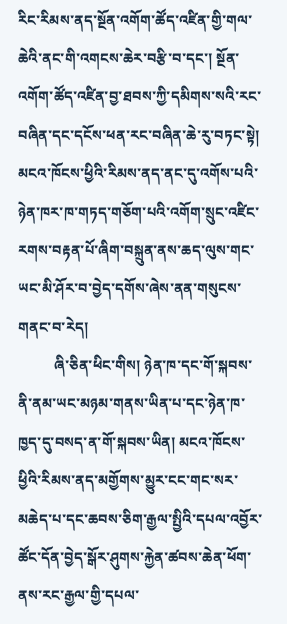རིང་རིམས་ནད་སྔོན་འགོག་ཚོད་འཛིན་གྱི་གལ་ཆེའི་ནང་གི་འགངས་ཆེར་བརྩི་བ་དང་། སྔོན་འགོག་ཚོད་འཛིན་བྱ་ཐབས་ཀྱི་དམིགས་སའི་རང་བཞིན་དང་དངོས་ཕན་རང་བཞིན་ཆེ་རུ་བཏང་སྟེ། མངའ་ཁོངས་ཕྱིའི་རིམས་ནད་ནང་དུ་འགོས་པའི་ཉེན་ཁར་ཁ་གཏད་གཅོག་པའི་འགོག་སྲུང་འཛིང་རགས་བརྟན་པོ་ཞིག་བསྐྲུན་ནས་ཆད་ལུས་གང་ཡང་མི་ཤོར་བ་བྱེད་དགོས་ཞེས་ནན་གསུངས་གནང་བ་རེད།
          ཞི་ཅིན་ཕིང་གིས། ཉེན་ཁ་དང་གོ་སྐབས་ནི་ནམ་ཡང་མཉམ་གནས་ཡིན་པ་དང་ཉེན་ཁ་ཁྱད་དུ་བསད་ན་གོ་སྐབས་ཡིན། མངའ་ཁོངས་ཕྱིའི་རིམས་ནད་མགྱོགས་མྱུར་ངང་གང་སར་མཆེད་པ་དང་ཆབས་ཅིག་རྒྱལ་སྤྱིའི་དཔལ་འབྱོར་ཚོང་དོན་བྱེད་སྒོར་ཤུགས་རྐྱེན་ཚབས་ཆེན་ཕོག་ནས་རང་རྒྱལ་གྱི་དཔལ་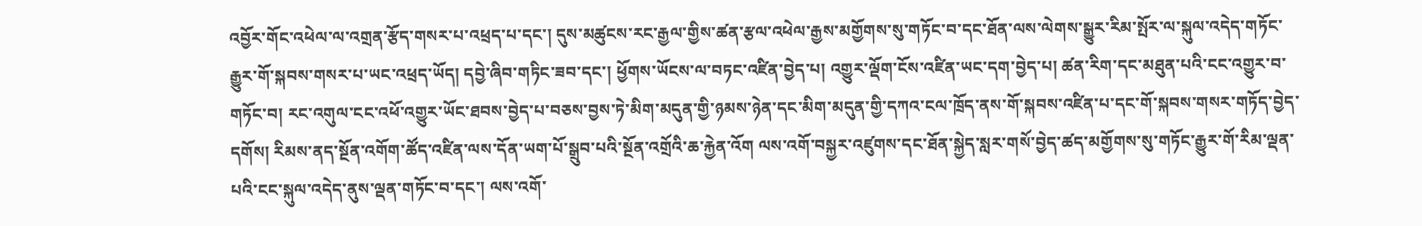འབྱོར་གོང་འཕེལ་ལ་འགྲན་རྩོད་གསར་པ་འཕྲད་པ་དང་། དུས་མཚུངས་རང་རྒྱལ་གྱིས་ཚན་རྩལ་འཕེལ་རྒྱས་མགྱོགས་སུ་གཏོང་བ་དང་ཐོན་ལས་ལེགས་སྒྱུར་རིམ་སྤོར་ལ་སྐུལ་འདེད་གཏོང་རྒྱུར་གོ་སྐབས་གསར་པ་ཡང་འཕྲད་ཡོད། དབྱེ་ཞིབ་གཏིང་ཟབ་དང་། ཕྱོགས་ཡོངས་ལ་བཏང་འཛིན་བྱེད་པ། འགྱུར་ལྡོག་ངོས་འཛིན་ཡང་དག་བྱེད་པ། ཚན་རིག་དང་མཐུན་པའི་ངང་འགྱུར་བ་གཏོང་བ། རང་འགུལ་ངང་འཕོ་འགྱུར་ཡོང་ཐབས་བྱེད་པ་བཅས་བྱས་ཏེ་མིག་མདུན་གྱི་ཉམས་ཉེན་དང་མིག་མདུན་གྱི་དཀའ་ངལ་ཁྲོད་ནས་གོ་སྐབས་འཛིན་པ་དང་གོ་སྐབས་གསར་གཏོད་བྱེད་དགོས། རིམས་ནད་སྔོན་འགོག་ཚོད་འཛིན་ལས་དོན་ཡག་པོ་སྒྲུབ་པའི་སྔོན་འགྲོའི་ཆ་རྐྱེན་འོག ལས་འགོ་བསྐྱར་འཛུགས་དང་ཐོན་སྐྱེད་སླར་གསོ་བྱེད་ཚད་མགྱོགས་སུ་གཏོང་རྒྱུར་གོ་རིམ་ལྡན་པའི་ངང་སྐུལ་འདེད་ནུས་ལྡན་གཏོང་བ་དང་། ལས་འགོ་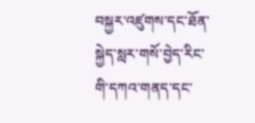བསྐྱར་འཛུགས་དང་ཐོན་སྐྱེད་སླར་གསོ་བྱེད་རིང་གི་དཀའ་གནད་དང་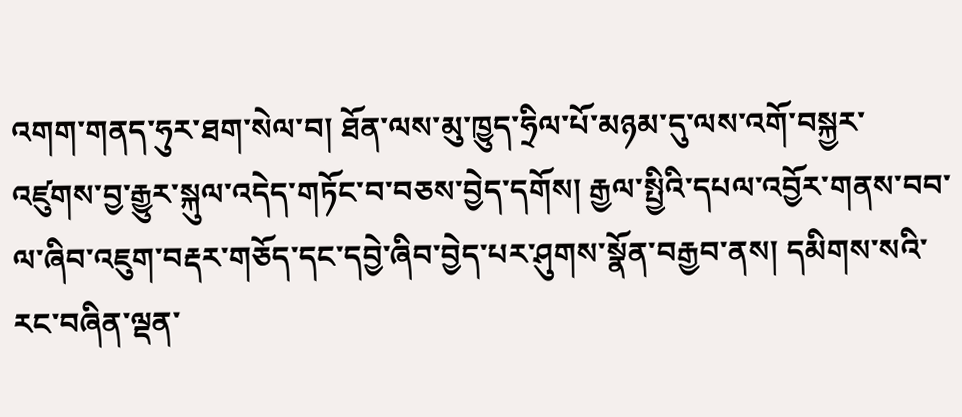འགག་གནད་ཧུར་ཐག་སེལ་བ། ཐོན་ལས་མུ་ཁྱུད་ཧྲིལ་པོ་མཉམ་དུ་ལས་འགོ་བསྐྱར་འཛུགས་བྱ་རྒྱུར་སྐུལ་འདེད་གཏོང་བ་བཅས་བྱེད་དགོས། རྒྱལ་སྤྱིའི་དཔལ་འབྱོར་གནས་བབ་ལ་ཞིབ་འཇུག་བརྡར་གཅོད་དང་དབྱེ་ཞིབ་བྱེད་པར་ཤུགས་སྣོན་བརྒྱབ་ནས། དམིགས་སའི་རང་བཞིན་ལྡན་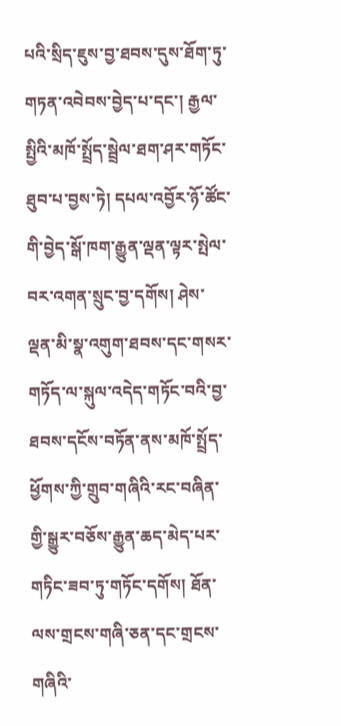པའི་སྲིད་ཇུས་བྱ་ཐབས་དུས་ཐོག་ཏུ་གཏན་འབེབས་བྱེད་པ་དང་། རྒྱལ་སྤྱིའི་མཁོ་སྤྲོད་སྦྲེལ་ཐག་ཤར་གཏོང་ཐུབ་པ་བྱས་ཏེ། དཔལ་འབྱོར་ཉོ་ཚོང་གི་བྱེད་སྒོ་ཁག་རྒྱུན་ལྡན་ལྟར་སྤེལ་བར་འགན་སྲུང་བྱ་དགོས། ཤེས་ལྡན་མི་སྣ་འགུག་ཐབས་དང་གསར་གཏོད་ལ་སྐུལ་འདེད་གཏོང་བའི་བྱ་ཐབས་དངོས་བཏོན་ནས་མཁོ་སྤྲོད་ཕྱོགས་ཀྱི་གྲུབ་གཞིའི་རང་བཞིན་གྱི་སྒྱུར་བཅོས་རྒྱུན་ཆད་མེད་པར་གཏིང་ཟབ་ཏུ་གཏོང་དགོས། ཐོན་ལས་གྲངས་གཞི་ཅན་དང་གྲངས་གཞིའི་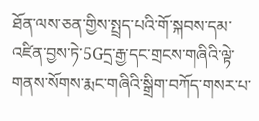ཐོན་ལས་ཅན་གྱིས་སྤྲད་པའི་གོ་སྐབས་དམ་འཛིན་བྱས་ཏེ་5Gདྲ་རྒྱ་དང་གྲངས་གཞིའི་ལྟེ་གནས་སོགས་རྨང་གཞིའི་སྒྲིག་བཀོད་གསར་པ་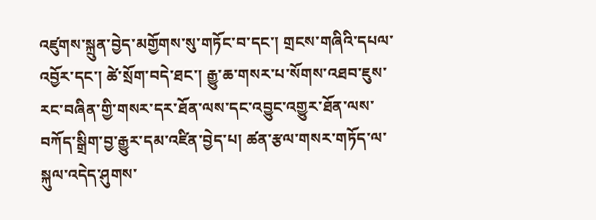འཛུགས་སྐྲུན་བྱེད་མགྱོགས་སུ་གཏོང་བ་དང་། གྲངས་གཞིའི་དཔལ་འབྱོར་དང་། ཚེ་སྲོག་བདེ་ཐང་། རྒྱུ་ཆ་གསར་པ་སོགས་འཐབ་ཇུས་རང་བཞིན་གྱི་གསར་དར་ཐོན་ལས་དང་འབྱུང་འགྱུར་ཐོན་ལས་བཀོད་སྒྲིག་བྱ་རྒྱུར་དམ་འཛིན་བྱེད་པ། ཚན་རྩལ་གསར་གཏོད་ལ་སྐུལ་འདེད་ཤུགས་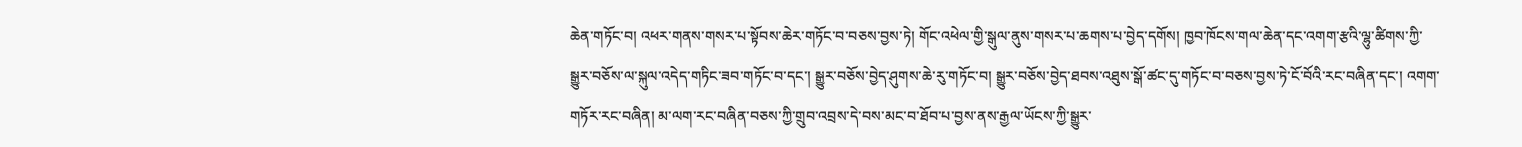ཆེན་གཏོང་བ། འཕར་གནས་གསར་པ་སྟོབས་ཆེར་གཏོང་བ་བཅས་བྱས་ཏེ། གོང་འཕེལ་གྱི་སྒུལ་ནུས་གསར་པ་ཆགས་པ་བྱེད་དགོས། ཁྱབ་ཁོངས་གལ་ཆེན་དང་འགག་རྩའི་ལྷུ་ཚིགས་ཀྱི་སྒྱུར་བཅོས་ལ་སྐུལ་འདེད་གཏིང་ཟབ་གཏོང་བ་དང་། སྒྱུར་བཅོས་བྱེད་ཤུགས་ཆེ་རུ་གཏོང་བ། སྒྱུར་བཅོས་བྱེད་ཐབས་འཐུས་སྒོ་ཚང་དུ་གཏོང་བ་བཅས་བྱས་ཏེ་ངོ་བོའི་རང་བཞིན་དང་། འགག་གཏོར་རང་བཞིན། མ་ལག་རང་བཞིན་བཅས་ཀྱི་གྲུབ་འབྲས་དེ་བས་མང་བ་ཐོབ་པ་བྱས་ནས་རྒྱལ་ཡོངས་ཀྱི་སྒྱུར་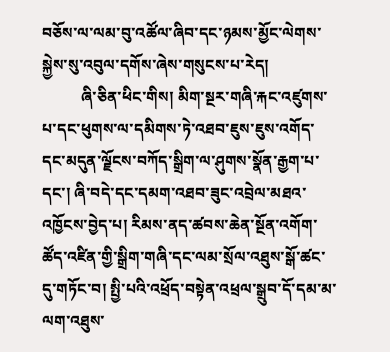བཅོས་ལ་ལམ་བུ་འཚོལ་ཞིབ་དང་ཉམས་མྱོང་ལེགས་སྐྱེས་སུ་འབུལ་དགོས་ཞེས་གསུངས་པ་རེད།
          ཞི་ཅིན་ཕིང་གིས། མིག་སྔར་གཞི་རྐང་འཛུགས་པ་དང་ཕུགས་ལ་དམིགས་ཏེ་འཐབ་ཇུས་ཇུས་འགོད་དང་མདུན་ལྗོངས་བཀོད་སྒྲིག་ལ་ཤུགས་སྣོན་རྒྱག་པ་དང་། ཞི་བདེ་དང་དམག་འཐབ་ཟུང་འབྲེལ་མཐའ་འཁྱོངས་བྱེད་པ། རིམས་ནད་ཚབས་ཆེན་སྔོན་འགོག་ཚོད་འཛིན་གྱི་སྒྲིག་གཞི་དང་ལམ་སྲོལ་འཐུས་སྒོ་ཚང་དུ་གཏོང་བ། སྤྱི་པའི་འཕྲོད་བསྟེན་འཕྲལ་སྒྲུབ་དོ་དམ་མ་ལག་འཐུས་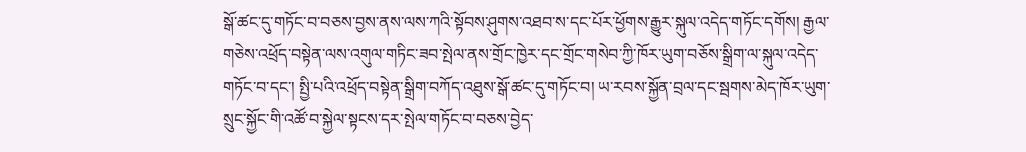སྒོ་ཚང་དུ་གཏོང་བ་བཅས་བྱས་ནས་ལས་ཀའི་སྟོབས་ཤུགས་འཐབ་ས་དང་པོར་ཕྱོགས་རྒྱུར་སྐུལ་འདེད་གཏོང་དགོས། རྒྱལ་གཅེས་འཕྲོད་བསྟེན་ལས་འགུལ་གཏིང་ཟབ་སྤེལ་ནས་གྲོང་ཁྱེར་དང་གྲོང་གསེབ་ཀྱི་ཁོར་ཡུག་བཅོས་སྒྲིག་ལ་སྐུལ་འདེད་གཏོང་བ་དང་། སྤྱི་པའི་འཕྲོད་བསྟེན་སྒྲིག་བཀོད་འཐུས་སྒོ་ཚང་དུ་གཏོང་བ། ཡ་རབས་སྐྱོན་བྲལ་དང་སྦགས་མེད་ཁོར་ཡུག་སྲུང་སྐྱོང་གི་འཚོ་བ་སྐྱེལ་སྟངས་དར་སྤེལ་གཏོང་བ་བཅས་བྱེད་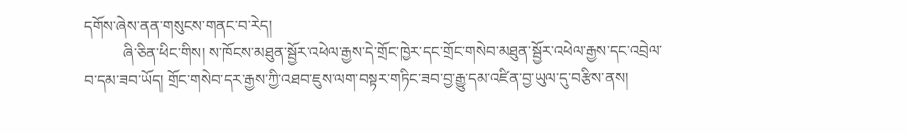དགོས་ཞེས་ནན་གསུངས་གནང་བ་རེད།
          ཞི་ཅིན་ཕིང་གིས། ས་ཁོངས་མཐུན་སྦྱོར་འཕེལ་རྒྱས་དེ་གྲོང་ཁྱེར་དང་གྲོང་གསེབ་མཐུན་སྦྱོར་འཕེལ་རྒྱས་དང་འབྲེལ་བ་དམ་ཟབ་ཡོད། གྲོང་གསེབ་དར་རྒྱས་ཀྱི་འཐབ་ཇུས་ལག་བསྟར་གཏིང་ཟབ་བྱ་རྒྱུ་དམ་འཛིན་བྱ་ཡུལ་དུ་བརྩིས་ནས།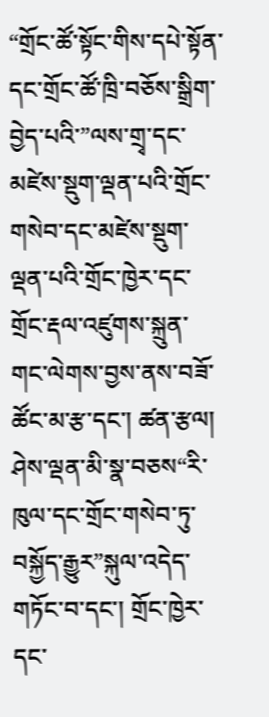“གྲོང་ཚོ་སྟོང་གིས་དཔེ་སྟོན་དང་གྲོང་ཚོ་ཁྲི་བཅོས་སྒྲིག་བྱེད་པའི་”ལས་གྲྭ་དང་མཛེས་སྡུག་ལྡན་པའི་གྲོང་གསེབ་དང་མཛེས་སྡུག་ལྡན་པའི་གྲོང་ཁྱེར་དང་གྲོང་རྡལ་འཛུགས་སྐྲུན་གང་ལེགས་བྱས་ནས་བཟོ་ཚོང་མ་རྩ་དང་། ཚན་རྩལ། ཤེས་ལྡན་མི་སྣ་བཅས“རི་ཁུལ་དང་གྲོང་གསེབ་ཏུ་བསྐྱོད་རྒྱུར”སྐུལ་འདེད་གཏོང་བ་དང་། གྲོང་ཁྱེར་དང་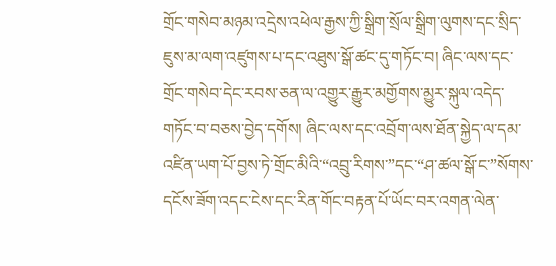གྲོང་གསེབ་མཉམ་འདྲེས་འཕེལ་རྒྱས་ཀྱི་སྒྲིག་སྲོལ་སྒྲིག་ལུགས་དང་སྲིད་ཇུས་མ་ལག་འཛུགས་པ་དང་འཐུས་སྒོ་ཚང་དུ་གཏོང་བ། ཞིང་ལས་དང་གྲོང་གསེབ་དེང་རབས་ཅན་ལ་འགྱུར་རྒྱུར་མགྱོགས་མྱུར་སྐུལ་འདེད་གཏོང་བ་བཅས་བྱེད་དགོས། ཞིང་ལས་དང་འབྲོག་ལས་ཐོན་སྐྱེད་ལ་དམ་འཛིན་ཡག་པོ་བྱས་ཏེ་གྲོང་མིའི་“འབྲུ་རིགས་”དང་“ཤ་ཚལ་སྒོ་ང་”སོགས་དངོས་ཟོག་འདང་ངེས་དང་རིན་གོང་བརྟན་པོ་ཡོང་བར་འགན་ལེན་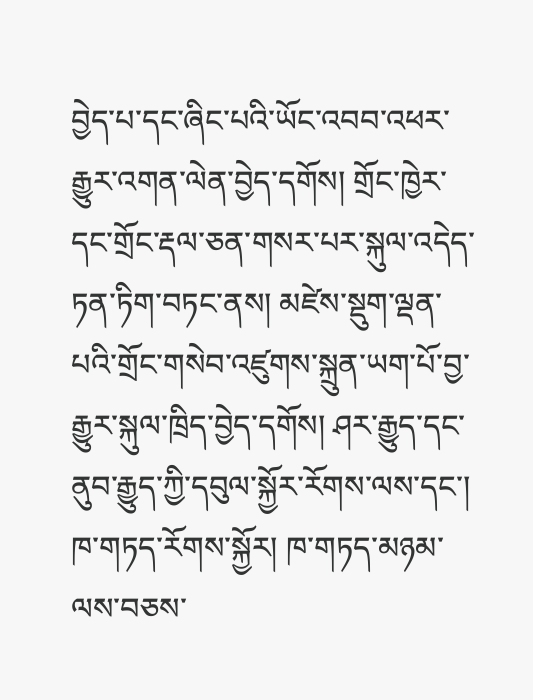བྱེད་པ་དང་ཞིང་པའི་ཡོང་འབབ་འཕར་རྒྱུར་འགན་ལེན་བྱེད་དགོས། གྲོང་ཁྱེར་དང་གྲོང་རྡལ་ཅན་གསར་པར་སྐུལ་འདེད་ཏན་ཏིག་བཏང་ནས། མཛེས་སྡུག་ལྡན་པའི་གྲོང་གསེབ་འཛུགས་སྐྲུན་ཡག་པོ་བྱ་རྒྱུར་སྐུལ་ཁྲིད་བྱེད་དགོས། ཤར་རྒྱུད་དང་ནུབ་རྒྱུད་ཀྱི་དབུལ་སྐྱོར་རོགས་ལས་དང་། ཁ་གཏད་རོགས་སྐྱོར། ཁ་གཏད་མཉམ་ལས་བཅས་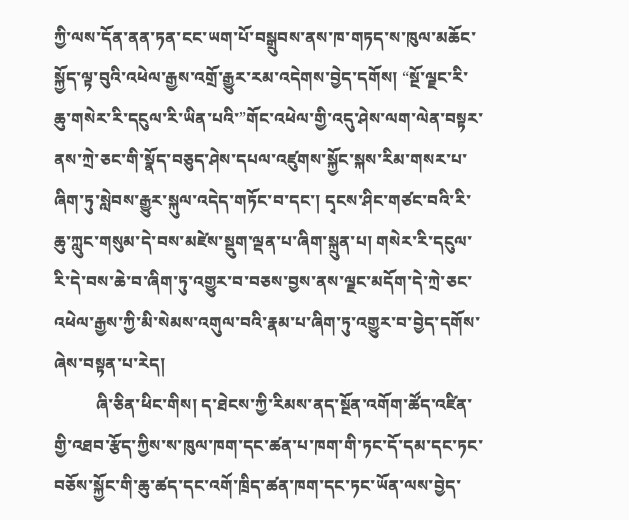ཀྱི་ལས་དོན་ནན་ཏན་ངང་ཡག་པོ་བསྒྲུབས་ནས་ཁ་གཏད་ས་ཁུལ་མཆོང་སྐྱོད་ལྟ་བུའི་འཕེལ་རྒྱས་འགྲོ་རྒྱུར་རམ་འདེགས་བྱེད་དགོས། “སྔོ་ལྗང་རི་ཆུ་གསེར་རི་དངུལ་རི་ཡིན་པའི་”གོང་འཕེལ་གྱི་འདུ་ཤེས་ལག་ལེན་བསྟར་ནས་ཀྲེ་ཅང་གི་སྣོད་བཅུད་ཤེས་དཔལ་འཛུགས་སྐྱོང་སྐས་རིམ་གསར་པ་ཞིག་ཏུ་སླེབས་རྒྱུར་སྐུལ་འདེད་གཏོང་བ་དང་། དྭངས་ཤིང་གཙང་བའི་རི་ཆུ་ཀླུང་གསུམ་དེ་བས་མཛེས་སྡུག་ལྡན་པ་ཞིག་སྐྲུན་པ། གསེར་རི་དངུལ་རི་དེ་བས་ཆེ་བ་ཞིག་ཏུ་འགྱུར་བ་བཅས་བྱས་ནས་ལྗང་མདོག་དེ་ཀྲེ་ཅང་འཕེལ་རྒྱས་ཀྱི་མི་སེམས་འགུལ་བའི་རྣམ་པ་ཞིག་ཏུ་འགྱུར་བ་བྱེད་དགོས་ཞེས་བསྟན་པ་རེད།
          ཞི་ཅིན་ཕིང་གིས། ད་ཐེངས་ཀྱི་རིམས་ནད་སྔོན་འགོག་ཚོད་འཛིན་གྱི་འཐབ་རྩོད་ཀྱིས་ས་ཁུལ་ཁག་དང་ཚན་པ་ཁག་གི་ཏང་དོ་དམ་དང་ཏང་བཅོས་སྐྱོང་གི་ཆུ་ཚད་དང་འགོ་ཁྲིད་ཚན་ཁག་དང་ཏང་ཡོན་ལས་བྱེད་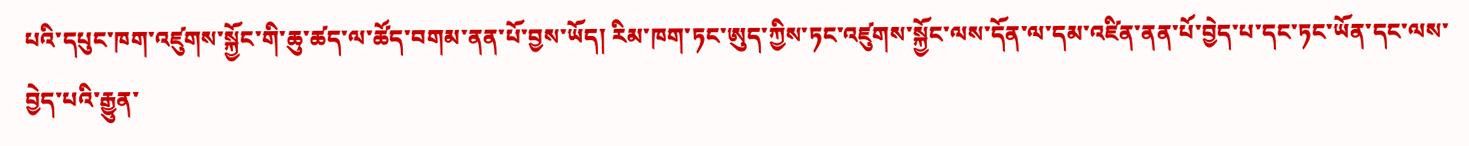པའི་དཔུང་ཁག་འཛུགས་སྐྱོང་གི་ཆུ་ཚད་ལ་ཚོད་བགམ་ནན་པོ་བྱས་ཡོད། རིམ་ཁག་ཏང་ཨུད་ཀྱིས་ཏང་འཛུགས་སྐྱོང་ལས་དོན་ལ་དམ་འཛིན་ནན་པོ་བྱེད་པ་དང་ཏང་ཡོན་དང་ལས་བྱེད་པའི་རྒྱུན་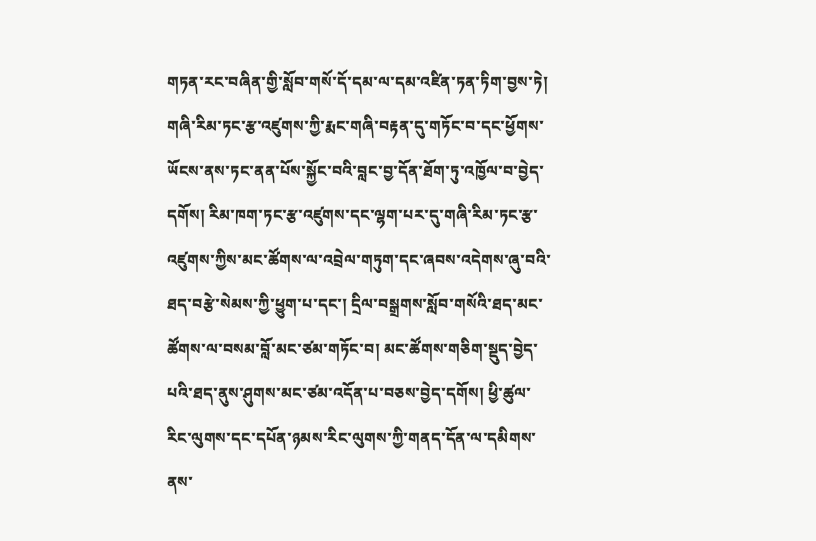གཏན་རང་བཞིན་གྱི་སློབ་གསོ་དོ་དམ་ལ་དམ་འཛིན་ཏན་ཏིག་བྱས་ཏེ། གཞི་རིམ་ཏང་རྩ་འཛུགས་ཀྱི་རྨང་གཞི་བརྟན་དུ་གཏོང་བ་དང་ཕྱོགས་ཡོངས་ནས་ཏང་ནན་པོས་སྐྱོང་བའི་བླང་བྱ་དོན་ཐོག་ཏུ་འཁྱོལ་བ་བྱེད་དགོས། རིམ་ཁག་ཏང་རྩ་འཛུགས་དང་ལྷག་པར་དུ་གཞི་རིམ་ཏང་རྩ་འཛུགས་ཀྱིས་མང་ཚོགས་ལ་འབྲེལ་གཏུག་དང་ཞབས་འདེགས་ཞུ་བའི་ཐད་བརྩེ་སེམས་ཀྱི་ཕྱུག་པ་དང་། དྲིལ་བསྒྲགས་སློབ་གསོའི་ཐད་མང་ཚོགས་ལ་བསམ་བློ་མང་ཙམ་གཏོང་བ། མང་ཚོགས་གཅིག་སྡུད་བྱེད་པའི་ཐད་ནུས་ཤུགས་མང་ཙམ་འདོན་པ་བཅས་བྱེད་དགོས། ཕྱི་ཚུལ་རིང་ལུགས་དང་དཔོན་ཉམས་རིང་ལུགས་ཀྱི་གནད་དོན་ལ་དམིགས་ནས་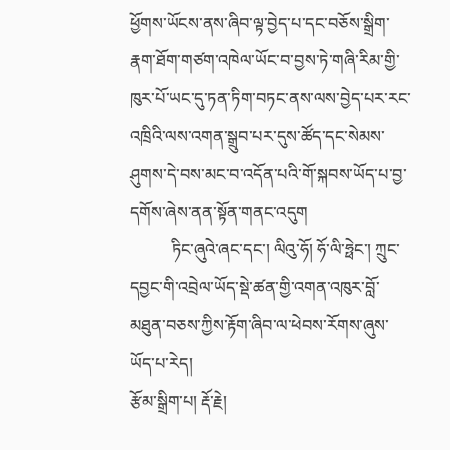ཕྱོགས་ཡོངས་ནས་ཞིབ་ལྟ་བྱེད་པ་དང་བཅོས་སྒྲིག་རྣག་ཐོག་གཙག་འཁེལ་ཡོང་བ་བྱས་ཏེ་གཞི་རིམ་གྱི་ཁུར་པོ་ཡང་དུ་ཏན་ཏིག་བཏང་ནས་ལས་བྱེད་པར་རང་འཁྲིའི་ལས་འགན་སྒྲུབ་པར་དུས་ཚོད་དང་སེམས་ཤུགས་དེ་བས་མང་བ་འདོན་པའི་གོ་སྐབས་ཡོད་པ་བྱ་དགོས་ཞེས་ནན་སྟོན་གནང་འདུག
          ཏིང་ཞུའེ་ཞང་དང་། ལིའུ་ཧོ། ཧོ་ལི་ཧྥེང་། ཀྲུང་དབྱང་གི་འབྲེལ་ཡོད་སྡེ་ཚན་གྱི་འགན་འཁུར་བློ་མཐུན་བཅས་ཀྱིས་རྟོག་ཞིབ་ལ་ཕེབས་རོགས་ཞུས་ཡོད་པ་རེད།
རྩོམ་སྒྲིག་པ། རྡོ་རྗེ།